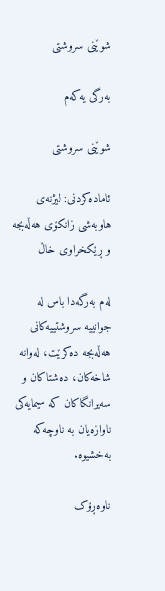شوێنی سروشتی

بەرگی یەکەم

شوێنی سروشتی

ئامادەکردنی: لیژنه‌ی هاوبه‌شی زانكۆی هه‌ڵه‌بجه‌ و ڕێكخراوی خاڵ

لەم بەرگەدا باس لە جوانییە سروشتییەکانی هەڵەبجە دەکرێت، لەوانە شاخەکان، دەشتاکان و سەیرانگاکان کە سیمایەکی ناوازەیان بە ناوچەکە بەخشیوە.

ناوەڕۆک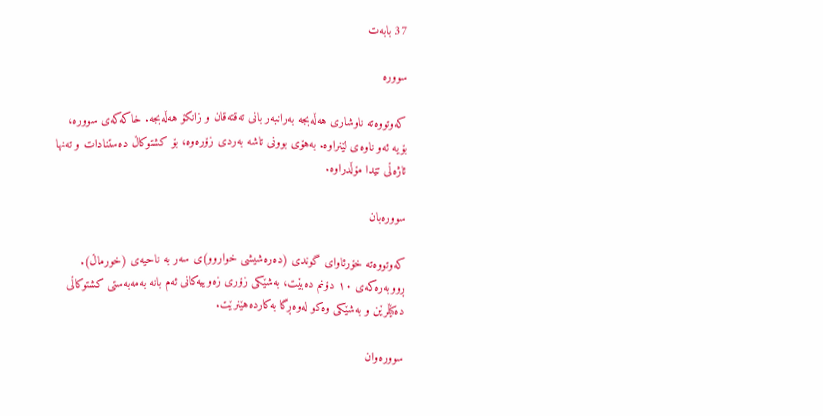37 بابەت

سوورە

کەوتووەتە ناوشاری هەڵەبجە بەرانبەر بانی تەقتەقان و زانکۆ هەڵەبجە. خاکەکەی سوورە، بۆیە ئەو ناوەی لێنراوە. بەهۆی بوونی تاشە بەردی زۆرەوە، بۆ کشتوکاڵ دەستنادات و تەنها ئاژەڵی تێدا مۆڵدراوە.

سوورەبان

کەوتووەتە خۆرئاوای گوندی (دەرەشیشی خواروو)ی سەر بە ناحیەی (خورماڵ). ڕووبەرەکەی ١٠ دۆنم دەبێت، بەشێکی زۆری زەوییەکانی ئەم بانە بەمەبەستی کشتوکاڵی دەکێڵرێن و بەشێکی وەکو لەوەڕگا بەکاردەهێنرێت.

سوورەوان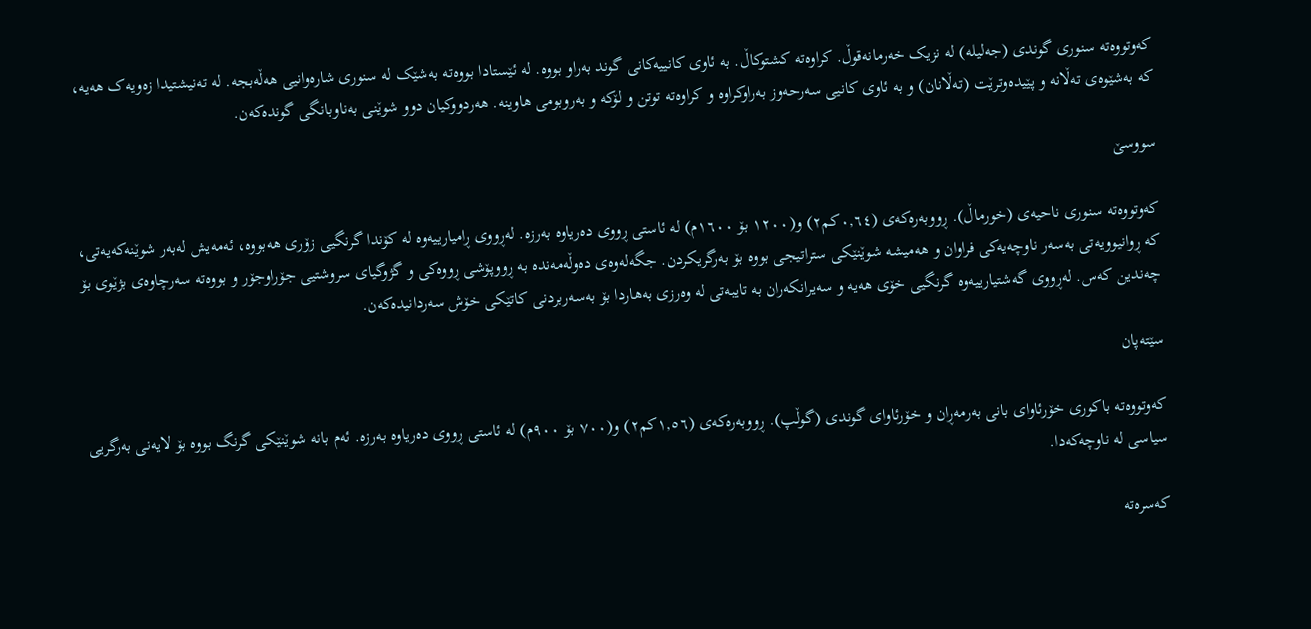کەوتووەتە سنوری گوندی (جەلیلە) لە نزیک خەرمانەقوڵ. کراوەتە کشتوکاڵ. بە ئاوی کانییەکانی گوند بەراو بووە. لە ئێستادا بووەتە بەشێک لە سنوری شارەوانیی هەڵەبجە. لە تەنیشتیدا زەویەک هەیە، کە بەشێوەی تەڵانە و پێیدەوترێت (تەڵانان) و بە ئاوی کانیی سەرحەوز بەراوکراوە و کراوەتە توتن و لۆکە و بەروبومی هاوینە. هەردووکیان دوو شوێنی بەناوبانگی گوندەکەن.

سووسێ

کەوتووەتە سنوری ناحیەی (خورماڵ). ڕووبەرەکەی (٠,٦٤کم٢) و(١٢٠٠ بۆ ١٦٠٠م) لە ئاستی ڕووی دەریاوە بەرزە. لەڕووی ڕامیارییەوە لە کۆندا گرنگیی زۆری هەبووە، ئەمەیش لەبەر شوێنەکەیەتی، کە ڕوانیوویەتی بەسەر ناوچەیەکی فراوان و هەمیشە شوێنێکی ستراتیجی بووە بۆ بەرگریکردن. جگەلەوەی دەوڵەمەندە بە ڕووپۆشی ڕووەکی و گژوگیای سروشتیی جۆراوجۆر و بووەتە سەرچاوەی بژێوی بۆ چەندین کەس. لەڕووی گەشتیارییەوە گرنگیی خۆی هەیە و سەیرانکەران بە تایبەتی لە وەرزی بەهاردا بۆ بەسەربردنی کاتێکی خۆش سەردانیدەکەن.

سێتەپان

کەوتووەتە باکوری خۆرئاوای بانی بەرمەڕان و خۆرئاوای گوندی (گوڵپ). ڕووبەرەکەی (١,٥٦کم٢) و(٧٠٠ بۆ ٩٠٠م) لە ئاستی ڕووی دەریاوە بەرزە. ئەم بانە شوێنێکی گرنگ بووە بۆ لایەنی بەرگریی سیاسی لە ناوچەکەدا.

کەسرەتە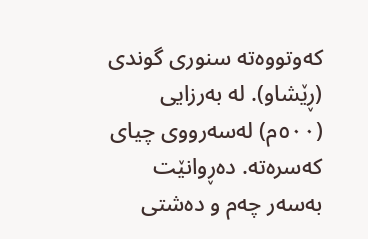کەوتووەتە سنوری گوندی (ڕێشاو). لە بەرزایی (٥٠٠م) لەسەرووی چیای کەسرەتە. دەڕوانێت بەسەر چەم و دەشتی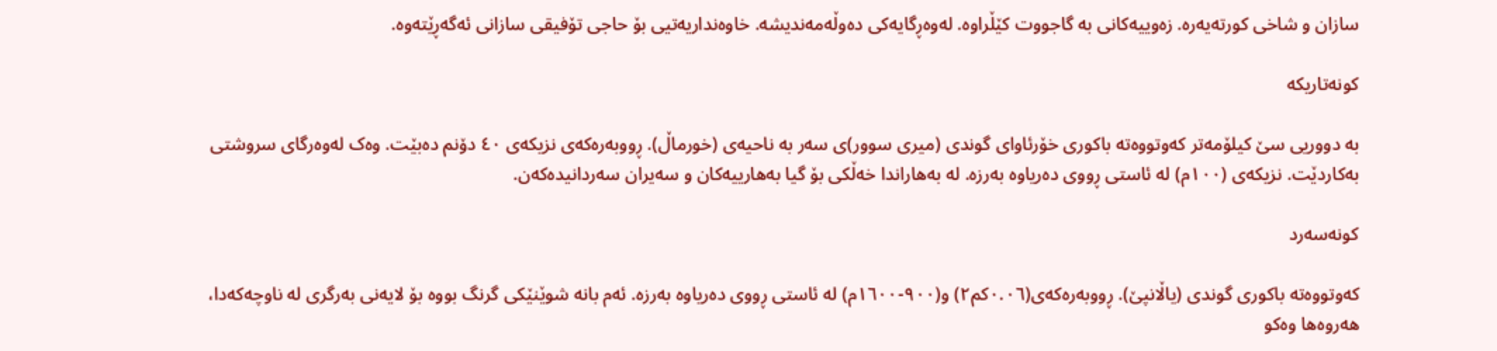سازان و شاخی کورتەیەرە. زەوییەکانی بە گاجووت کێڵراوە. لەوەڕگایەکی دەوڵەمەندیشە. خاوەنداریەتیی بۆ حاجی تۆفیقی سازانی ئەگەڕێتەوە.

کونەتاریکە

به ‌دووریی سێ کیلۆمەتر کەوتووەتە‌ باکوری خۆرئاوای گوندی (میری سوور)ی سەر به ‌ناحیەی (خورماڵ). ڕووبەرەکەی نزیکەی ٤٠ دۆنم دەبێت. وەک لەوەرگای سروشتی بەکاردێت. نزیکەی (١٠٠م) لە ئاستی ڕووی دەریاوە بەرزە. لە بەهاراندا خەڵکی بۆ گیا بەهارییەکان و سەیران سەردانیدەکەن.

کونەسەرد

کەوتووەتە باکوری گوندی (یاڵانپێ). ڕووبەرەکەی(٠.٠٦کم٢) و(٩٠٠-١٦٠٠م) لە ئاستی ڕووی دەریاوە بەرزە. ئەم بانە شوێنێکی گرنگ بووە بۆ لایەنی بەرگری لە ناوچەکەدا، هەروەها وەکو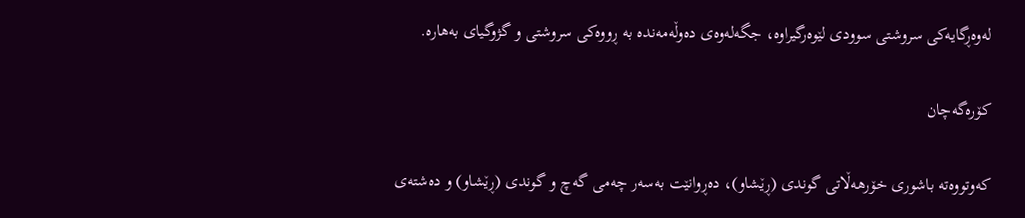لەوەڕگایەکی سروشتی سوودی لێوەرگیراوە، جگەلەوەی دەوڵەمەندە بە ڕووەکی سروشتی و گژوگیای بەهارە.

کۆرەگەچان

کەوتووەتە باشوری خۆرهەڵاتی گوندی (ڕێشاو)، دەڕوانێت بەسەر چەمی گەچ و گوندی (ڕێشاو) و دەشتەی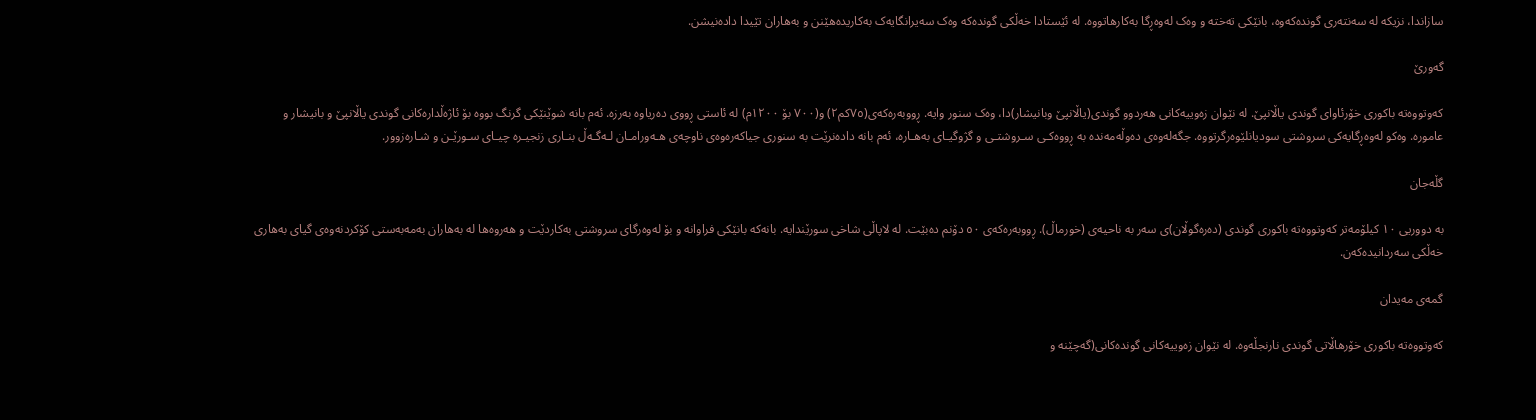سازاندا، نزیکە لە سەنتەری گوندەکەوە، بانێکی تەختە و وەک لەوەڕگا بەکارهاتووە. لە ئێستادا خەڵکی گوندەکە وەک سەیرانگایەک بەکاریدەهێنن و بەهاران تێیدا دادەنیشن.

گەورێ

کەوتووەتە باکوری خۆرئاوای گوندی یاڵانپێ. لە نێوان زەوییەکانی هەردوو گوندی(یاڵانپێ وبانیشار)دا، وەک سنور وایە. ڕووبەرەکەی(٧٥کم٢) و(٧٠٠ بۆ ١٢٠٠م) لە ئاستی ڕووی دەریاوە بەرزە. ئەم بانە شوێنێکی گرنگ بووە بۆ ئاژەڵدارەکانی گوندی یاڵانپێ و بانیشار و عامورە. وەکو لەوەڕگایەکی سروشتی سودیانلێوەرگرتووە. جگەلەوەی دەوڵەمەندە بە ڕووەکـی سـروشتـی و گژوگیـای بەهـارە، ئەم بانە دادەنرێت بە سنوری جیاکەرەوەی ناوچەی هـەورامـان لـەگـەڵ بنـاری زنجیـرە چیـای سـورێـن و شـارەزوور.

گڵەجان

بە دووریی ١٠‌ کیلۆمەتر کەوتووەتە باکوری گوندی (دەرەگوڵان)ی سەر به ‌ناحیەی (خورماڵ). ڕو‌وبەرەکەی ٥٠ دۆنم دەبێت. لە لاپاڵى شاخى سورێندایە. بانەکە بانێکى فراوانە و بۆ لەوەرگای سروشتی بەکاردێت و هەروەها لە بەهاران بەمەبەستى کۆکردنەوەى گیای بەهارى خەڵکى سەردانیدەکەن.

گمەی مەیدان

کەوتووەتە باکوری خۆرهاڵاتی گوندی نارنجڵەوە. لە نێوان زەوییەکانی گوندەکانی(گەچێنە و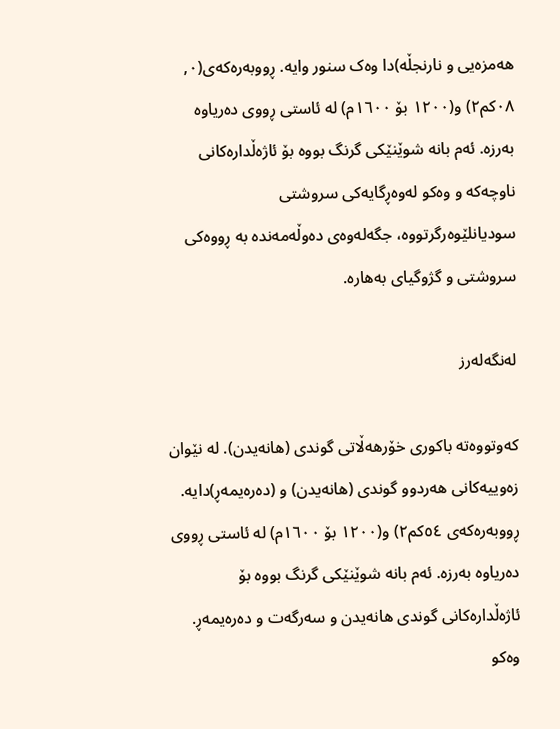هەمزەیی و نارنجڵە)دا وەک سنور وایە. ڕووبەرەکەی(٠, ٠٨کم٢) و(١٢٠٠ بۆ ١٦٠٠م) لە ئاستی ڕووی دەریاوە بەرزە. ئەم بانە شوێنێکی گرنگ بووە بۆ ئاژەڵدارەکانی ناوچەکە و وەکو لەوەڕگایەکی سروشتی سودیانلێوەرگرتووە، جگەلەوەی دەوڵەمەندە بە ڕووەکی سروشتی و گژوگیای بەهارە.

لەنگەلەرز

کەوتووەتە باکوری خۆرهەڵاتی گوندی (هانەیدن). لە نێوان زەوییەکانی هەردوو گوندی (هانەیدن) و (دەرەیمەڕ)دایە. ڕووبەرەکەی ٥٤کم٢) و(١٢٠٠ بۆ ١٦٠٠م) لە ئاستی ڕووی دەریاوە بەرزە. ئەم بانە شوێنێکی گرنگ بووە بۆ ئاژەڵدارەکانی گوندی هانەیدن و سەرگەت و دەرەیمەڕ. وەکو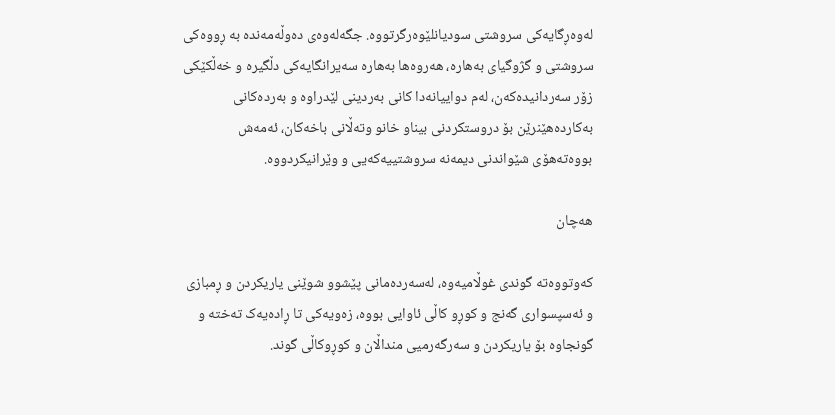لەوەڕگایەکی سروشتی سودیانلێوەرگرتووە. جگەلەوەی دەوڵەمەندە بە ڕووەکی سروشتی و گژوگیای بەهارە، هەروەها بەهارە سەیرانگایەکی دڵگیرە و خەڵکێکی زۆر سەردانیدەکەن، لەم دواییانەدا کانی بەردینی لێدراوە و بەردەکانی بەکاردەهێنرێن بۆ دروستکردنی بیناو خانو وتەڵانی باخەکان، ئەمەش بووەتەهۆی شێواندنی دیمەنە سروشتییەکەیی و وێرانیکردووە.

هەچان

کەوتووەتە‌ گوندى غوڵاميەوە، لەسەردەمانى پێشوو شوێنى ياريکردن و ڕمبازى و ئەسپسوارى گەنج و کوڕو کاڵى ئاوايى بووە، زەويەکى تا ڕادەيەک تەختە و گونجاوە بۆ ياريکردن و سەرگەرمیى منداڵان و کوڕوکاڵى گوند.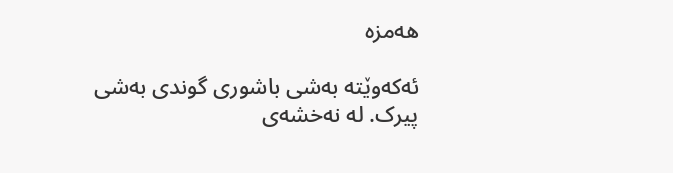هەمزە

ئەکەوێتە بەشی باشوری گوندی بەشی پیرک. لە نەخشەی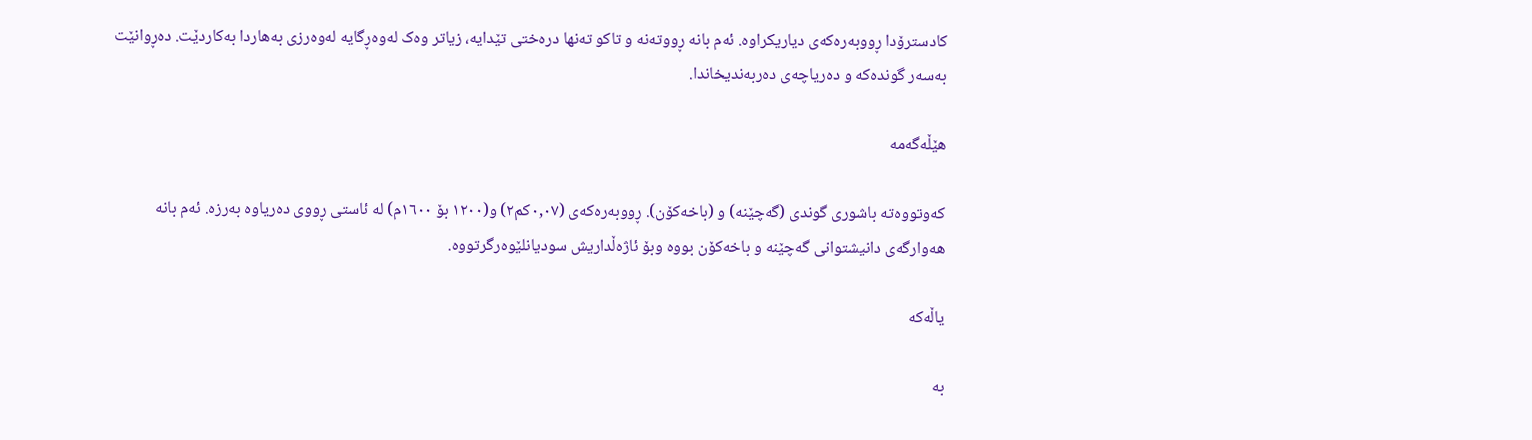کادسترۆدا ڕووبەرەکەی دیاریکراوە. ئەم بانە ڕووتەنە و تاکو تەنها درەختی تێدایە، زیاتر وەک لەوەڕگایە لەوەرزی بەهاردا بەکاردێت. دەڕوانێت بەسەر گوندەکە و دەریاچەی دەربەندیخاندا.

هێڵەگەمە

کەوتووەتە باشوری گوندی (گەچێنە) و (باخەکۆن). ڕووبەرەکەی (٠,٠٧کم٢) و(١٢٠٠ بۆ ١٦٠٠م) لە ئاستی ڕووی دەریاوە بەرزە. ئەم بانە هەوارگەی دانیشتوانی گەچێنە و باخەکۆن بووە وبۆ ئاژەڵداریش سودیانلێوەرگرتووە.

یاڵەکە

بە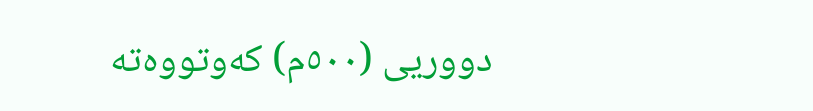دووریی (٥٠٠م) کەوتووەتە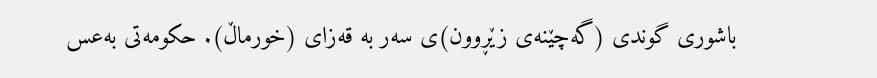باشوری گوندی (گەچێنەی زێڕوون)ی سەر بە قەزای (خورماڵ). حکومەتی بەعس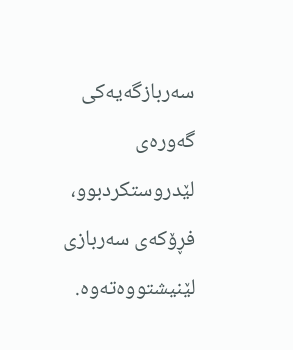سەربازگەیەکی گەورەی لێدروستکردبوو، فڕۆکەی سەربازی لێنیشتووەتەوە.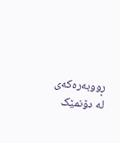ڕووبەرەکەی لە دۆنمێک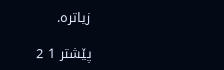زیاترە.

پێشتر 1 2